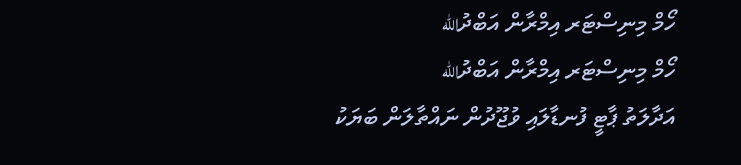ހޯމް މިނިސްޓަރ އިމްރާން އަބްދުالله
ހޯމް މިނިސްޓަރ އިމްރާން އަބްދުالله
އަދާލަތު ޕާޓީ ފުނޑާލައި ވުޖޫދުން ނައްތާލަން ބަޔަކު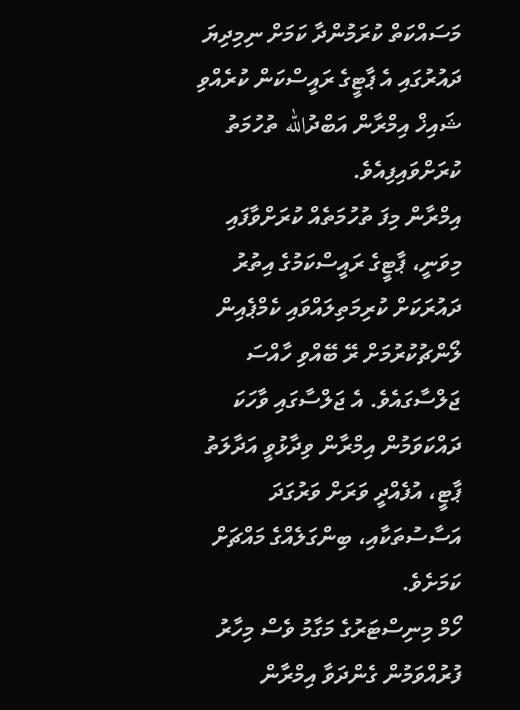މަސައްކަތް ކުރަމުންދާ ކަމަށް ނިމިދިޔަ ދައުރުގައި އެ ޕާޓީގެ ރައީސްކަން ކުރެއްވި ޝައިޚް އިމްރާން އަބްދުالله ތުހުމަތު ކުރަށްވައިފިއެވެ.
އިމްރާން މިފަ ތުހުމަތެއް ކުރަށްވާފައި މިވަނީ، ޕާޓީގެ ރައީސްކަމުގެ އިތުރު ދައުރަކަށް ކުރިމަތިލައްވައި ކެމްޕެއިން ލޯންޗުކުރުމަށް ރޭ ބޭއްވި ހާއްސަ ޖަލްސާގައެވެ. އެ ޖަލްސާގައި ވާހަކަ ދައްކަވަމުން އިމްރާން ވިދާޅުވީ އަދާލަތު ޕާޓީ، އުފެއްދީ ވަރަށް ވަރުގަދަ އަސާސުތަކާއި، ބިންގަލެއްގެ މައްޗަށް ކަމަށެވެ.
ހޯމް މިނިސްޓަރުގެ މަގާމު ވެސް މިހާރު ފުރުއްވަމުން ގެންދަވާ އިމްރާން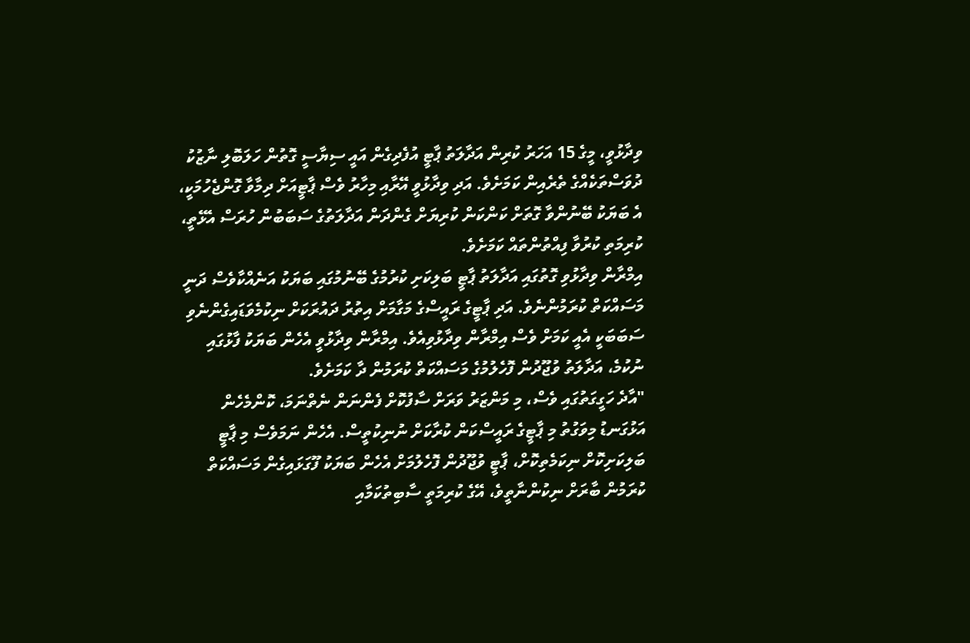ވިދާޅުވީ، މީގެ 15 އަހަރު ކުރިން އަދާލަތު ޕާޓީ އުފެދިގެން އައީ ސިޔާސީ ގޮތުން ހަލަބޮލި ނާޒުކު ދުވަސްތަކެއްގެ ތެރެއިން ކަމަށެވެ. އަދި ވިދާޅުވީ އޭރާއި މިހާރު ވެސް ޕާޓީއަށް ދިމާވާ ގޮންޖެހުމަކީ، އެ ބަޔަކު ބޭނުންވާ ގޮތަށް ކަންކަން ކުރިޔަށް ގެންދަން އަދާލަތުގެ ސަބަބުން ހުރަސް އެޅޭތީ، ކުރިމަތި ކުރުވާ ފިއްތުންތައް ކަމަށެވެ.
އިމްރާން ވިދާޅުވި ގޮތުގައި އަދާލަތު ޕާޓީ ބަލިކަށި ކުރުމުގެ ބޭނުމުގައި ބަޔަކު އަނެއްކާވެސް ދަނީ މަސައްކަތް ކުރަމުންނެވެ. އަދި ޕާޓީގެ ރައީސްގެ މަގާމަށް އިތުރު ދައުރަކަށް ނިކުމެވަޑައިގެންނެވި ސަބަބަކީ އެއީ ކަމަށް ވެސް އިމްރާން ވިދާޅުވިއެވެ. އިމްރާން ވިދާޅުވީ އެހެން ބަޔަކު ފާޅުގައި ނުކުމެ، އަދާލަތު ވުޖޫދުން ފޮހެލުމުގެ މަސައްކަތް ކުރަމުން ދާ ކަމަށެވެ.
"އާދެ ހަގީގަތުގައި ވެސް، މި މަންޒަރު ވަރަށް ސާފުކޮށް ފެންނަން ނެތްނަމަ، ކޮންމެހެން އަޅުގަނޑު މިވަގުތު މި ޕާޓީގެ ރައީސްކަން ކުރާކަށް ނުނިކުތީސް. އެހެން ނަމަވެސް މި ޕާޓީ ބަލިކަށިކޮށް ނިކަމެތިކޮށް، ޕާޓީ ވުޖޫދުން ފޮހެލުމަށް އެހެން ބަޔަކު ފޫގަޅައިގެން މަސައްކަތް ކުރަމުން ބާރަށް ނިކުންނާތީވެ، އޭގެ ކުރިމަތީ ސާބިތުކަމާއި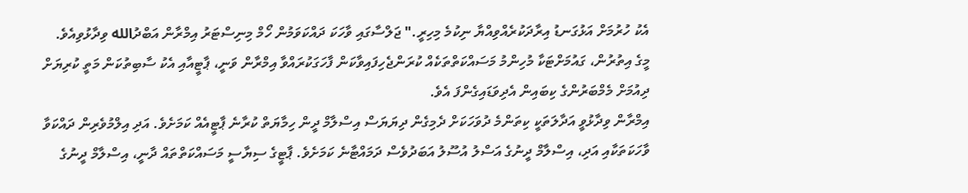އެކު ހުރުމަށް އަޅުގަނޑު އިރާދަކުރެއްވިއްޔާ ނިކުމެ މިހިރީ." ޖަލްސާގައި ވާހަކަ ދައްކަވަމުން ހޯމް މިނިސްޓަރު އިމްރާން އަބްދުالله ވިދާޅުވިއެވެ.
މީގެ އިތުރުން، ގައުމަށްޓަކާ މުހިންމު މަސައްކަތްތަކެއް ކުރަންޖެހިފައިވާކަން ފާހަގަކުރައްވާ އިމްރާން ވަނީ، ޕާޓީއާއި އެކު ސާބިތުކަން މަތީ ކުރިޔަށް ދިއުމަށް މެމްބަރުންގެ ކިބައިން އެދިވަޑައިގެންފަ އެވެ.
އިމްރާން ވިދާޅުވީ އަދާލަތަކީ ކިތަންމެ ދުވަހަކަށް ދެމިގެން ދިޔަޔަސް އިސްލާމް ދީން ހިމާޔަތް ކުރާނެ ޕާޓީއެއް ކަމަށެވެ. އަދި އިލްމުވެރިން ދައްކަވާ ވާހަކަތަކާއި އަދި، އިސްލާމް ދީނުގެ އަސްލު އުސޫލު އަބަދުވެސް ދަމައްޓާނެ ކަމަށެވެ. ޕާޓީގެ ސިޔާސީ މަސައްކަތްތައް ދާނީ، އިސްލާމް ދީނުގެ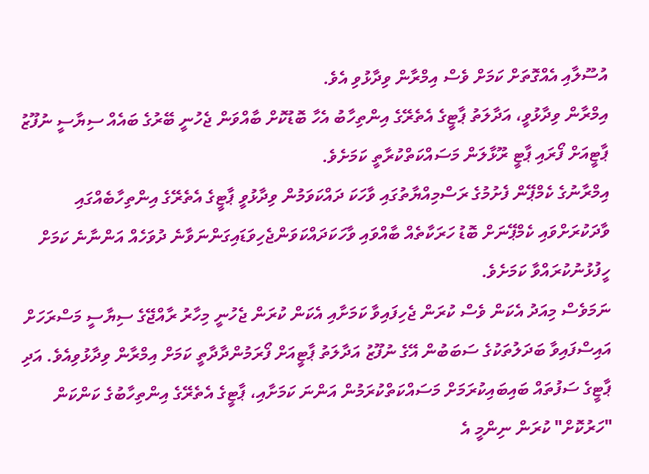އުސޫލާއި އެއްގޮތަށް ކަމަށް ވެސް އިމްރާން ވިދާޅުވި އެވެ.
އިމްރާން ވިދާޅުވީ، އަދާލަތު ޕާޓީގެ އެތެރޭގެ އިންތިހާބު އެހާ ބޮޑުކޮށް ބާއްވަން ޖެހުނީ ބޭރުގެ ބައެއް ސިޔާސީ ނުފޫޒު ޕާޓީއަށް ފޯރައި ޕާޓީ ރޫޅާލަން މަސައްކަތްކުރާތީ ކަމަށެވެ.
އިމްރާނުގެ ކެމްޕޭން ފެށުމުގެ ރަސްމިއްޔާތުގައި ވާހަކަ ދައްކަވަމުން ވިދާޅުވީ ޕާޓީގެ އެތެރޭގެ އިންތިހާބެއްގައި ވާދަކުރަށްވައި ކެމްޕޭނަށް ބޮޑު ހަރަކާތެއް ބާއްވައި ވާހަކަދައްކަވަންޖެހިވަޑައިގަންނަވާނެ ދުވަހެއް އަންނާނެ ކަމަށް ހީފުޅުނުކުރައްވާ ކަމަށެވެ.
ނަމަވެސް މިއަދު އެކަން ވެސް ކުރަން ޖެހިފައިވާ ކަމަށާއި އެކަން ކުރަން ޖެހުނީ މިހާރު ރާއްޖޭގެ ސިޔާސީ މަސްރަހަށް އައިސްފައިވާ ބަދަލުތަކުގެ ސަބަބުން އޭގެ ނުފޫޒު އަދާލަތު ޕާޓީއަށް ފޯރަމުންދާދާތީ ކަމަށް އިމްރާން ވިދާޅުވިއެވެ. އަދި ޕާޓީގެ ސަފުތައް ބައިބައިކުރަމަށް މަސައްކަތްކުރަމުން އަންނަ ކަމަށާއި، ޕާޓީގެ އެތެރޭގެ އިންތިހާބުގެ ކަންކަން "ހަރުކޮށް" ކުރަން ނިންމީ އެ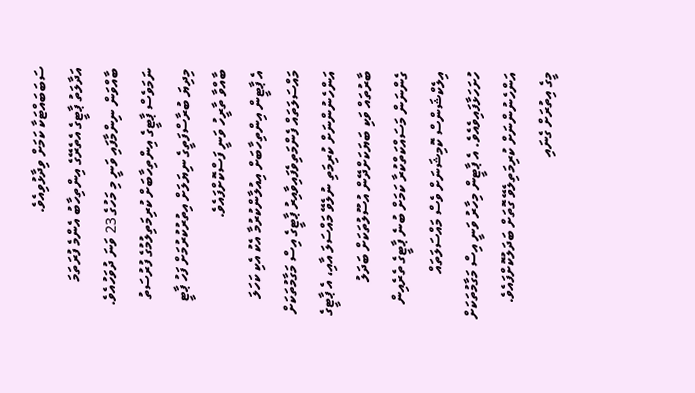ސަބަބައްޓަކާ ކަމަށް ވިދާޅުވިއެވެ.
އަދާލަތު ޕާޓީގެ އެތެރޭގެ އިންތިހާބު އެންމެ ފުރަތަމަ ބާއްވަން ނިންމާފައި ވަނީ މި މަހުގެ 23 ވަނަ ދުވަހުއެވެ. ނަމަވެސް ޕާޓީގެ އިންތިހާބަށް ކުރިމަތިލުމުގެ ފުރުސަތު މިދިޔަ ބުރާސްފަތީގެ ނިޔަލަށް އިތުރުކުރުމަށް ފަހު ޕާޓީ ބާއްވާ ތާރީހު ވަނީ ފަސްކޮށްފައެވެ.
އެ ޕާޓީން އިންތިހާބަށް އިއުލާންކުރުމާ އެކު އެކި ކަހަލަ މައްސަލަތައް ފެންމަތިވެފައިވާއިރު ޕާޓީގެ އިސް މަގާމުތަކަށް އަންހެނުންނަށް ކުރިމަތި ނުލެވޭ މައްސަލަ އާއި، އެ ޕާޓީގެ ބާރުތައް ވަކި ބަޔަކަށްދޭން އުސޫލުތަކަށް ބަދަލު ގެންނަން މަސައްކަތްކުރާ ކަމަށް ބުނެ ޕާޓީގެ ތެރެއިން އިލެކްޝަންސް ކޮމިޝަނަށް ވެސް މައްސަލަތައް ހުށަހަޅާފައިވެއެވެ. އެ ޕާޓީން މިހާރު ވަނީ އިސް މަގާމުތަކަށް އަންހެނުންނަށް ކުރިމަތިލެވޭ ގޮތަށް ބަދަލުކޮށްފައެވެ.
މީގެ އިތުރަށް ގެނައި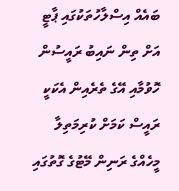ބައެއް އިސްލާހުތަކުގައި ޕާޓީ އަށް ތިން ނައިބު ރައީސުން ހޮވުމާއި އޭގެ ތެރެއިން އެކަކީ ރައީސް ކަމަށް ކުރިމަތިލާ މީހެއްގެ ރަނިން މޭޓުގެ ގޮތުގައި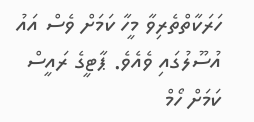ހަރަކާތްތެރިވާ މީހާ ކަމަށް ވެސް އައު އުސޫލުގައި ވެއެވެ. ޕާޓީގެ ރައީސް ކަމަށް ހޯމް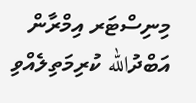މިނިސްޓަރ އިމްރާން އަބްދުالله ކުރިމަތިލެއްވި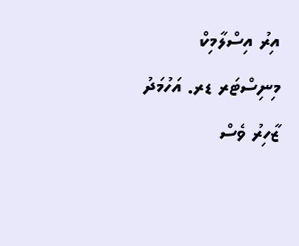އިރު އިސްލާމިކް މިނިސްޓަރ ޑރ. އަހުމަދު ޒާހިރު ވެސް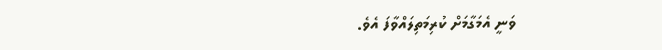ވަނީ އެމަގާމަށް ކުރިމަތިލައްވާފަ އެވެ.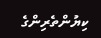ކިޔުންތެރިންގެ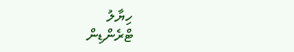ހިޔާލު
ޓްރެންޑިން